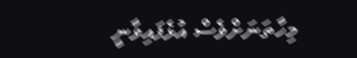މިހާތަނަށްވެސް އުޅެފައިވާނީ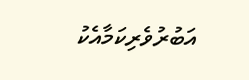އަބުރުވެރިކަމާއެކު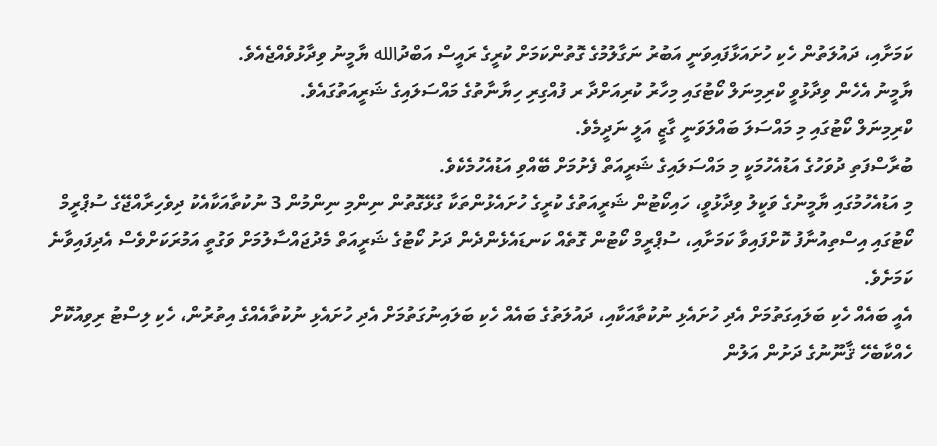ކަމަށާއި، ދައުލަތުން ހެކި ހުށައަޅާފައިވަނީ އަބުރު ނަގާލުމުގެ ގޮތުންކަމަށް ކުރީގެ ރައީސް އަބްދުالله ޔާމީނު ވިދާޅުވެއްޖެއެވެ.
ޔާމީނު އެހެން ވިދާޅުވީ ކްރިމިނަލް ކޯޓުގައި މިހާރު ކުރިއަށްދާ ރ ފުއްގިރި ހިޔާނާތުގެ މައްސަލައިގެ ޝަރީއަތުގައެވެ.
ކްރިމިނަލް ކޯޓުގައި މި މައްސަލަ ބައްލަވަނީ ގާޒީ އަލީ ނަދީމެވެ.
ބުރާސްފަތި ދުވަހުގެ އަޑުއެހުމަކީ މި މައްސަލައިގެ ޝަރީއަތް ފެށުމަށް ބޭއްވި އަޑުއެހުމެކެވެ.
މި އަޑުއެހުމުގައި ޔާމީނުގެ ވަކީލު ވިދާޅުވީ، ހައިކޯޓުން ޝަރީއަތުގެ ކުރީގެ ހުށައެޅުންތަކާ ގުޅޭގޮތުން ނިންމި ނިންމުން 3 ނުކުތާއަކާއެކު ދިވެހިރާއްޖޭގެ ސުޕްރީމް ކޯޓުގައި އިސްތިއުނާފު ކޮށްފައިވާ ކަމަށާއި، ސުޕްރީމް ކޯޓުން ގޮތެއް ކަނޑައެޅެންދެން ދަށު ކޯޓުގެ ޝަރީއަތް މެދުޖައްސާލުމަށް ވަގުތީ އަމުރަކަށްވެސް އެދިފައިވާނެ ކަމަށެވެ.
އެއީ ބައެއް ހެކި ބަލައިގަތުމަށް އެދި ހުށައެޅި ނުކުތާއަކާއި، ދައުލަތުގެ ބައެއް ހެކި ބަލައިނުގަތުމަށް އެދި ހުށައެޅި ނުކުތާއެއްގެ އިތުރުން، ހެކި ލިސްޓު ރިވިއުކޮށް ހެއްކާބެހޭ ޤާނޫނުގެ ދަށުން އަލުން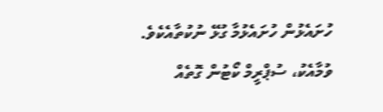ހުށައެޅުން ހުށައެޅުމާ ގުޅޭ ނުކުތާއެކެވެ.
ވުމާއެކު، ސުޕްރީމް ކޯޓުން ގޮތެއް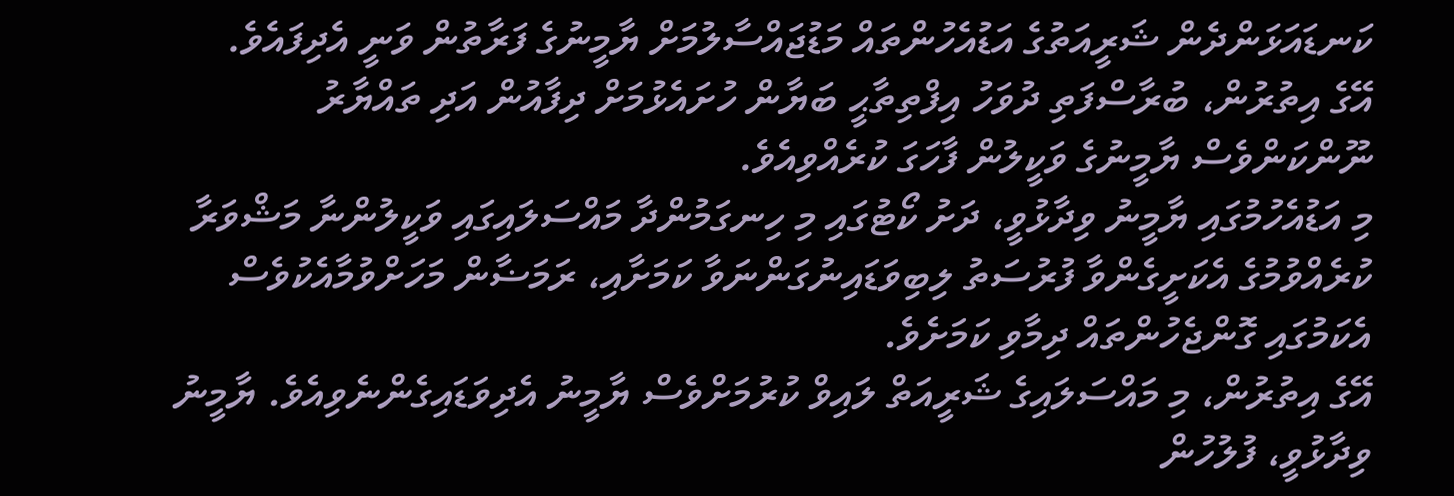ކަނޑައަޅަންދެން ޝަރީއަތުގެ އަޑުއެހުންތައް މަޑުޖައްސާލުމަށް ޔާމީނުގެ ފަރާތުން ވަނީ އެދިފައެވެ.
އޭގެ އިތުރުން، ބުރާސްފަތި ދުވަހު އިފްތިތާޙީ ބަޔާން ހުށައެޅުމަށް ދިފާއުން އަދި ތައްޔާރު ނޫންކަންވެސް ޔާމީނުގެ ވަކީލުން ފާހަގަ ކުރެއްވިއެވެ.
މި އަޑުއެހުމުގައި ޔާމީނު ވިދާޅުވީ، ދަށު ކޯޓުގައި މި ހިނގަމުންދާ މައްސަލައިގައި ވަކީލުންނާ މަޝްވަރާ ކުރެއްވުމުގެ އެކަށީގެންވާ ފުރުސަތު ލިބިވަޑައިނުގަންނަވާ ކަމަށާއި، ރަމަޟާން މަހަށްވުމާއެކުވެސް އެކަމުގައި ގޮންޖެހުންތައް ދިމާވި ކަމަށެވެ.
އޭގެ އިތުރުން، މި މައްސަލައިގެ ޝަރީއަތް ލައިވް ކުރުމަށްވެސް ޔާމީނު އެދިވަޑައިގެންނެވިއެވެ. ޔާމީނު ވިދާޅުވީ، ފުލުހުން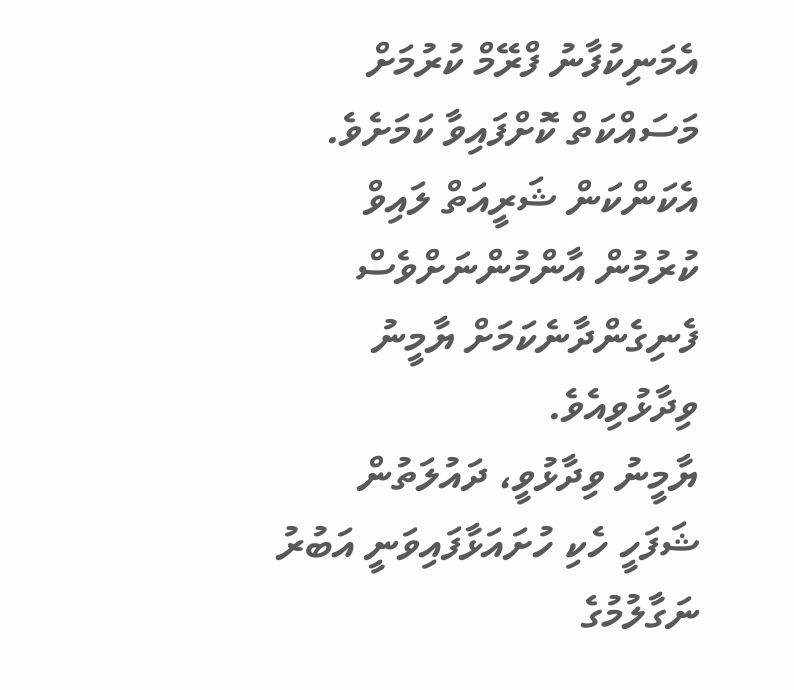އެމަނިކުފާނު ފްރޭމް ކުރުމަށް މަސައްކަތް ކޮށްފައިވާ ކަމަށެވެ. އެކަންކަން ޝަރީއަތް ލައިވް ކުރުމުން އާންމުންނަށްވެސް ފެނިގެންދާނެކަމަށް ޔާމީނު ވިދާޅުވިއެވެ.
ޔާމީނު ވިދާޅުވީ، ދައުލަތުން ޝަފަހީ ހެކި ހުށައަޅާފައިވަނީ އަބުރު ނަގާލުމުގެ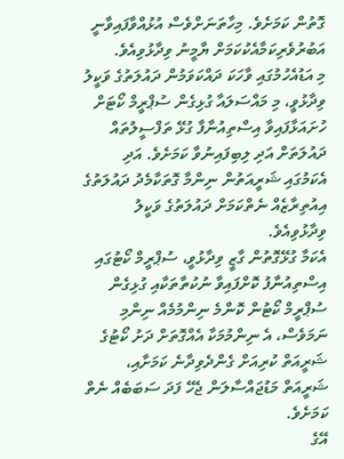ގޮތުން ކަމަށެވެ. މިހާތަނަށްވެސް އުޅުއްވާފައިވާނީ އަބުރުވެރިކަމާއެކުކަމަށް ޔާމީނު ވިދާޅުވިއެވެ.
މި އަޑުއެހުމުގައި ވާހަކަ ދައްކަވަމުން ދައުލަތުގެ ވަކީލު ވިދާޅުވީ، މި މައްސަލައާ ގުޅިގެން ސުޕްރީމް ކޯޓަށް ހުށައަޅާފައިވާ އިސްތިއުނާފާ ގުޅޭ ތަފްސީލުތައް ދައުލަތަށް އަދި ލިބިފައިނުވާ ކަމަށެވެ. އަދި އެކަމުގައި ޝަރީއަތުން ނިންމާ ގޮތަކާމެދު ދައުލަތުގެ އިއުތިރާޒެއް ނެތްކަމަށް ދައުލަތުގެ ވަކީލު ވިދާޅުވިއެވެ.
އެކަމާ ގުޅޭގޮތުން ގާޒީ ވިދާޅުވީ، ސުޕްރީމް ކޯޓުގައި އިސްތިއުނާފު ކޮށްފައިވާ ނުކުތާތަކާއި ގުޅިގެން ސުޕްރީމް ކޯޓުން ކޮންމެ ނިންމުމެއް ނިންމި ނަމަވެސް، އެ ނިންމުމަކާ އެއްގޮތަށް ދަށު ކޯޓުގެ ޝަރީއަތް ކުރިއަށް ގެންދެވިދާނެ ކަމަށާއި، ޝަރީއަތް މަޑުޖައްސާލަން ޖެހޭ ފަދަ ސަބަބެއް ނެތް ކަމަށެވެ.
އޭގެ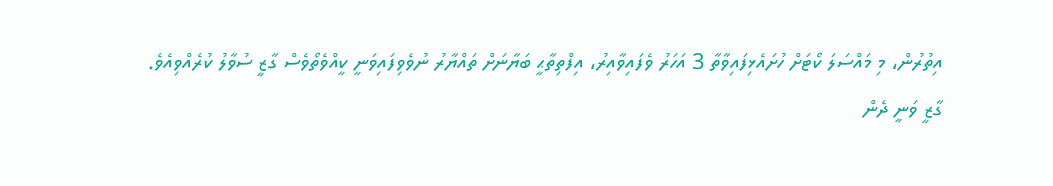އިތުރުން، މި މައްސަލަ ކޯޓަށް ހުށައެޅިފައިވާތާ 3 އަހަރު ވެފައިވާއިރު، އިފްތިތާޙީ ބަޔާނަށް ތައްޔާރު ނުވެވިފައިވަނީ ކީއްވެތޯވެސް ގާޒީ ސުވާލު ކުރެއްވިއެވެ.
ގާޒީ ވަނީ ދެން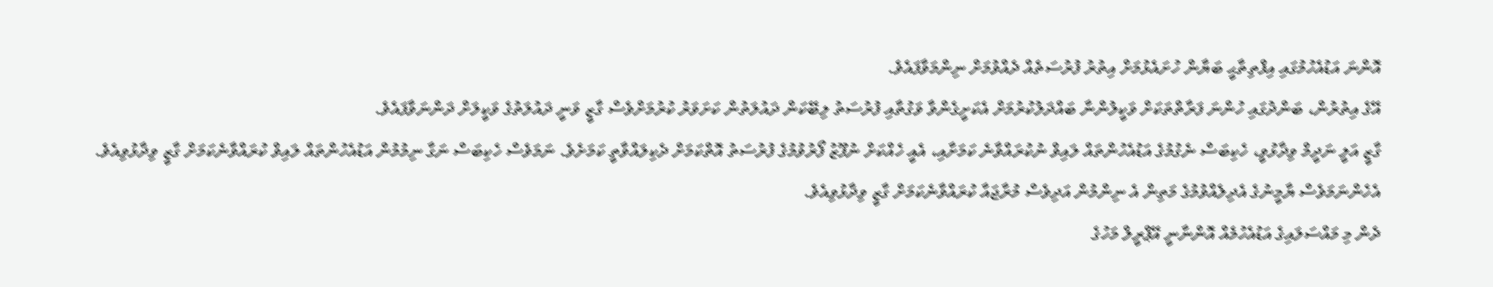އޮންނަ އަޑުއެހުމުގައި އިފްތިތާޙީ ބަޔާން ހުށައެޅުމަށް އިތުރު ފުރުސަތެއް ދެއްވުމަށް ނިންމަވާފައެވެ.
އޭގެ އިތުރުން، ބަންދުގައި ހުންނަ ފަރާތްތަކަށް ވަކީލުންނާ ބައްދަލުކުރުމަށް އެކަށީގެންވާ ވަގުތާއި ފުރުސަތު ލިބޭކަން ދައުލަތުން ކަށަވަރު ކުރުމަށްވެސް ގާޒީ ވަނީ ދައުލަތުގެ ވަކީލަށް ދަންނަވާފައެވެ.
ގާޒީ އަލީ ނަދީމް ވިދާޅުވީ، ހެކިބަސް ނެގުމުގެ އަޑުއެހުންތައް ލައިވް ނުކުރައްވާނެ ކަމަށާއި، އެއީ ހެއްކަށް ނުފޫޒު ފޯރުވުމުގެ ފުރުސަތު އޮތްކަމަށް ދެކިލައްވާތީ ކަމަށެވެ. ނަމަވެސް ހެކިބަސް ނަގާ ނިމުމުން އަޑުއެހުންތައް ލައިވް ކުރައްވާނެކަމަށް ގާޒީ ވިދާޅުވިއެވެ.
އެހެންނަމަވެސް ޔާމީނުގެ އެދިލެއްވުމުގެ މަތިން އެ ނިންމުން އަދިވެސް މުރާޖައާ ކުރައްވާނެކަމަށް ގާޒީ ވިދާޅުވިއެވެ.
ދެން މި މައްސަލައިގެ އަޑުއެހުމެއް އޮންނާނީ އޭޕްރީލް މަހުގެ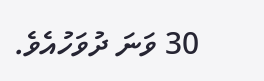30 ވަނަ ދުވަހުއެވެ.